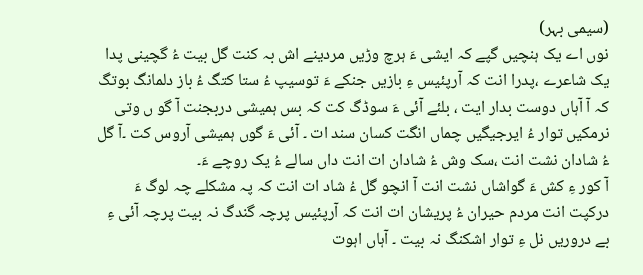(سیمی بہر)
نوں اے یک ہنچیں گپے کہ ایشی ءَ ہرچ وڑیں مردینے اش بہ کنت گل بیت ءُ گچینی پدا یک شاعرے ،پدرا انت کہ آرپئیس ءِ بازیں جنکے ءَ توسیپ ءُ ستا کتگ ءُ باز دلمانگ بوتگ کہ آ آہاں دوست بدار ایت ، بلئے آئی ءَ سوڈگ کت کہ بس ہمیشی دربجنت آ گو ں وتی نرمکیں توار ءُ ایرجیگیں چماں انگت کسان سند ات ۔ آئی ءَ گوں ہمیشی آروس کت ۔آ گل ءُ شادان نشت انت ،سک وش ءُ شادان ات انت داں سالے ءُ یک روچے ءَ۔
آ کور ءِ کش ءَ گواشاں نشت انت آ انچو گل ءُ شاد ات انت کہ پہ مشکلے چہ لوگ ءَ درکپت انت مردم حیران ءُ پریشان ات انت کہ آرپئیس پرچہ گندگ نہ بیت پرچہ آئی ءِ بے دروریں نل ءِ توار اشکنگ نہ بیت ۔ آہاں اہوت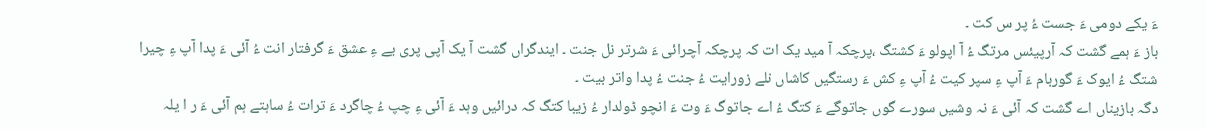ءَ یکے دومی ءَ جست ءُ پر س کت ۔
باز ءَ ہمے گشت کہ آرپیئس مرتگ ءُ آ اپولو ءَ کشتگ ،پرچکہ آ مید یک ات کہ پرچکہ آچرائی ءَ شرتر نل جنت ۔ ایندگراں گشت آ یک آپی پری یے ءِ عشق ءَ گرفتار انت ءُ آئی ءَ پدا آپ ءِ چیرا شتگ ءُ ایوک ءَ گوربام ءَ آپ ءِ سپر کیت ءُ آپ ءِ کش ءَ رستگیں کاشاں نلے زورایت ءُ جنت ءُ پدا واتر بیت ۔
دگہ بازیناں اے گشت کہ آئی ءَ نہ وشیں سورے گوں جاتوگے ءَ کتگ ءُ اے جاتوگ ءَ وت ءَ انچو ڈولدار ءُ زیبا کتگ کہ درائیں وہد ءَ آئی ءِ چپ ءُ چاگرد ءَ ترات ءُ ساہتے ہم آئی ءَ ر ا یلہ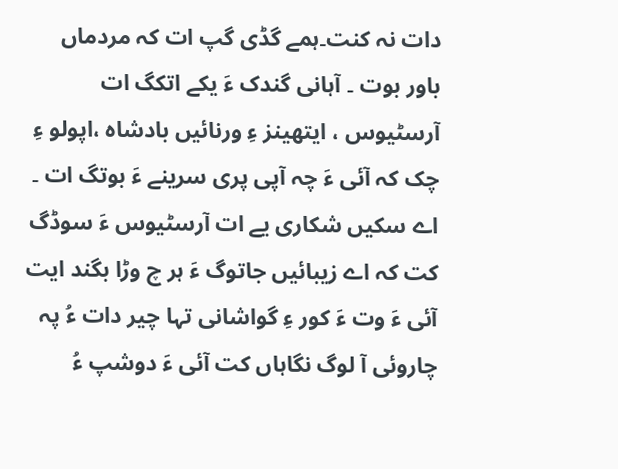دات نہ کنت۔ہمے گڈی گپ ات کہ مردماں باور بوت ۔ آہانی گندک ءَ یکے اتکگ ات آرسٹیوس ، ایتھینز ءِ ورنائیں بادشاہ ،اپولو ءِ چک کہ آئی ءَ چہ آپی پری سرینے ءَ بوتگ ات ۔
اے سکیں شکاری یے ات آرسٹیوس ءَ سوڈگ کت کہ اے زیبائیں جاتوگ ءَ ہر چ وڑا بگند ایت آئی ءَ وت ءَ کور ءِ گواشانی تہا چیر دات ءُ پہ چاروئی آ لوگ نگاہاں کت آئی ءَ دوشپ ءُ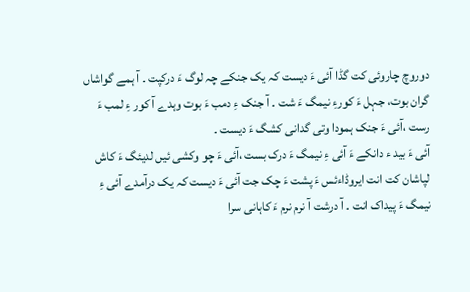دوروچ چاروئی کت گڈا آئی ءَ دیست کہ یک جنکے چہ لوگ ءَ درکپت ۔ آ ہمے گواشاں گران بوت، جہل ءَ کورءِ نیمگ ءَ شت ۔ آ جنک ءِ دمب ءَ بوت وہدے آ کور ءِ لمب ءَ رست ،آئی ءَ جنک ہمودا وتی گدانی کشگ ءَ دیست ۔
آئی ءَ بید ء دانکے ءَ آئی ءِ نیمگ ءَ درک بست ،آئی ءَ چو وکشی ئیں لدیئگ ءَ کاش لپاشان کت انت ایروڈاءئس ءَ پشت ءَ چک جت آئی ءَ دیست کہ یک درآمدے آئی ءِ نیمگ ءَ پیداک انت ۔ آ درشت آ نرم نرم ءَ کاہانی سرا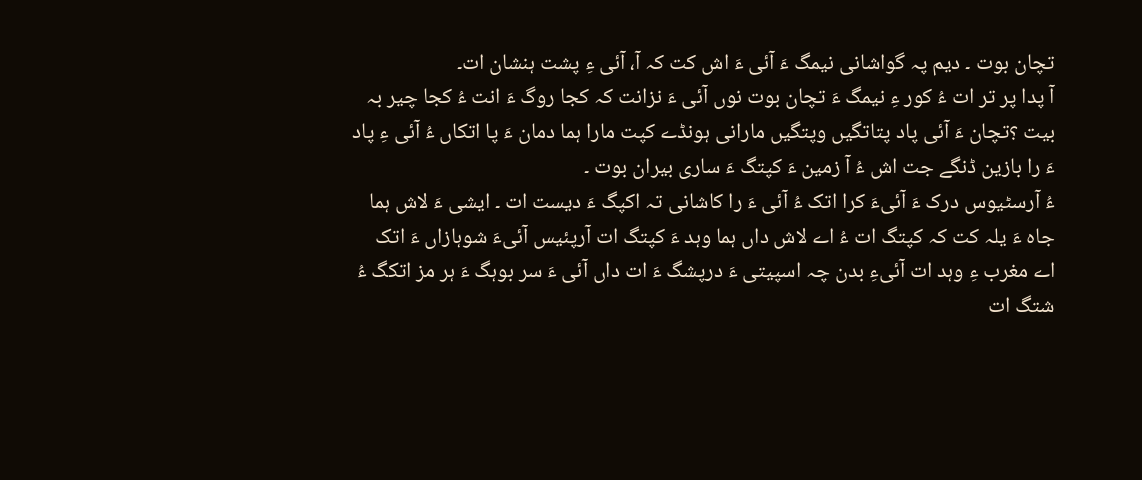تچان بوت ۔ دیم پہ گواشانی نیمگ ءَ آئی ءَ اش کت کہ آ، آئی ءِ پشت ہنشان ات۔
آ پدا پر تر ات ءُ کور ءِ نیمگ ءَ تچان بوت نوں آئی ءَ نزانت کہ کجا روگ ءَ انت ءُ کجا چیر بہ بیت ؟تچان ءَ آئی پاد پتاتگیں وپتگیں مارانی ہونڈے کپت مارا ہما دمان ءَ پا اتکاں ءُ آئی ءِ پاد ءَ را بازین ڈنگے جت اش ءُ آ زمین ءَ کپتگ ءَ ساری بیران بوت ۔
ءُ آرسٹیوس درک ءَ آئیءَ کرا اتک ءُ آئی ءَ را کاشانی تہ اکپگ ءَ دیست ات ۔ ایشی ءَ لاش ہما جاہ ءَ یلہ کت کہ کپتگ ات ءُ اے لاش داں ہما وہد ءَ کپتگ ات آرپئیس آئیءَ شوہازاں ءَ اتک اے مغرب ءِ وہد ات آئیءِ بدن چہ اسپیتی ءَ درپشگ ءَ ات داں آئی ءَ سر بوہگ ءَ ہر مز اتکگ ءُ شتگ ات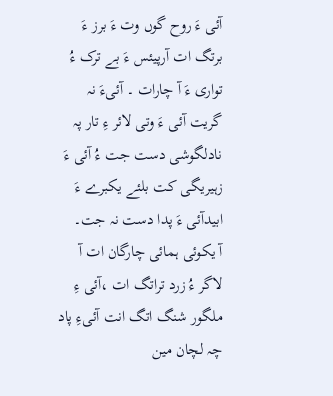آئی ءَ روح گوں وت ءَ برز ءَ برتگ ات آرپیئس ءَ بے ترک ءُ تواری ءَ آ چارات ۔ آئیءَ نہ گریت آئی ءَ وتی لائر ءِ تار پہ نادلگوشی دست جت ءُ آئی ءَ زہیریگی کت بلئے یکبرے ءَ ابیدآئی ءَ پدا دست نہ جت۔
آ یکوئی ہمائی چارگان ات آ لاگر ءُ زرد تراتگ ات ،آئی ءِ ملگور شنگ اتگ انت آئیءِ پاد چہ لچان مین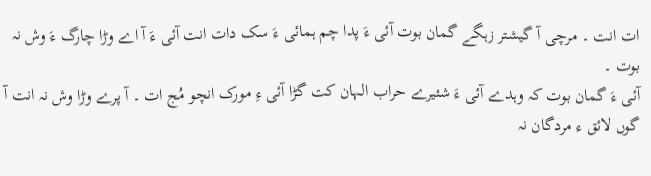ات انت ۔ مرچی آ گیشتر زہگے گمان بوت آئی ءَ پدا چم ہمائی ءَ سک دات انت آئی ءَ آ اے وڑا چارگ ءَ وش نہ بوت ۔
آئی ءَ گمان بوت کہ وہدے آئی ءَ شئیرے حراب الہان کت گڑا آئی ءِ مورک انچو مُج ات ۔ آ پرے وڑا وش نہ انت آ گوں لائق ء مردگان نہ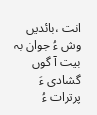انت ،بائدیں وش ءُ جوان بہ بیت آ گوں گشادی ءَ پرترات ءُ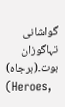گواشانی تہاگوزان بوت۔(برجاہ)
(Heroes,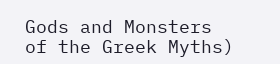Gods and Monsters of the Greek Myths)